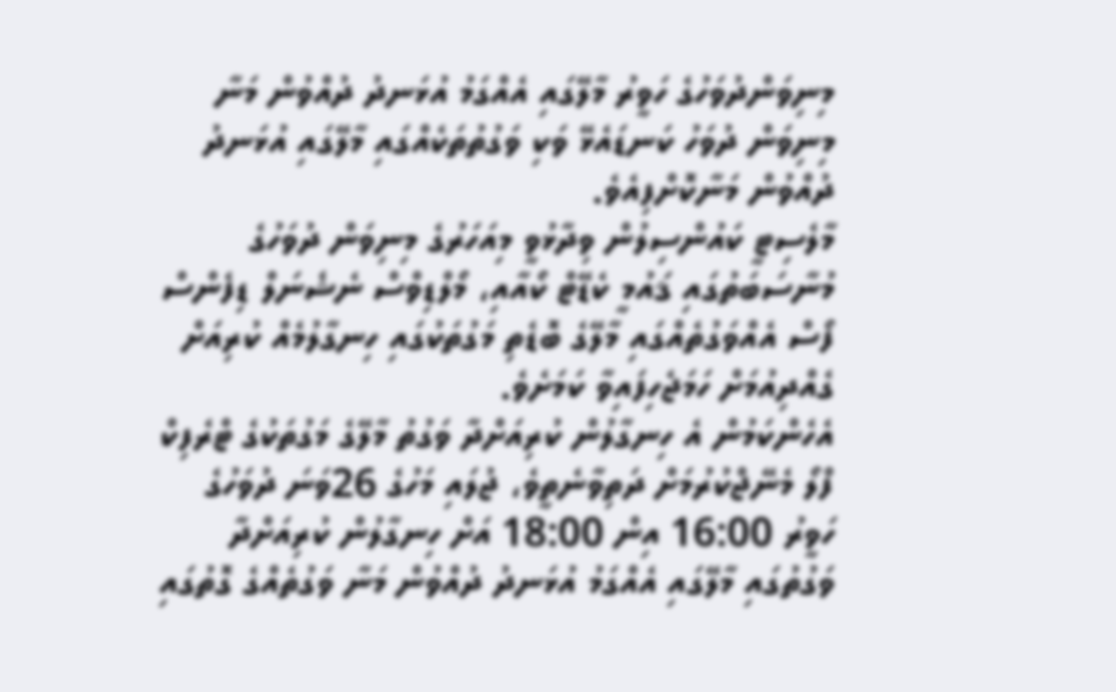މިނިވަންދުވަހުގެ ހަވީރު މާލޭގައި އެއްގަމު އުޅަނދު ދުއްވުން މަނާ
މިނިވަން ދުވަހު ކަނޑައެޅޭ ވަކި ވަގުތުތަކެއްގައި މާލޭގައި އުޅަނދު ދުއްވުން މަނާކޮށްފިއެވެ.
މާލެސިޓީ ކައުންސިލުން ވިދާޅުވީ މިއަހަރުގެ މިނިވަން ދުވަހުގެ މުނާސަބަތުގައި ޤައުމީ ކެޑޭޓް ކޯއާއި، މޯލްޑިވްސް ނެޝެނަލް ޑިފެންސް ފޯސް އެއްވަގުތެއްގައި މާލޭގެ ބޮޑެތި މަގުތަކުގައި ހިނގާލުމެއް ކުރިއަށް ގެއްދިއުމަށް ހަމަޖެހިފައިވާ ކަމަށެވެ.
އެހެންކަމުން އެ ހިނގާލުން ކުރިއަށްދާ ވަގުތު މާލޭގެ މަގުތަކުގެ ޓްރެފިކް ފްލޯ މެނޭޖްކުރުމަށް ދަތިވާނެތީވެ، ޖުލައި މަހުގެ 26ވަނަ ދުވަހުގެ ހަވީރު 16:00 އިން 18:00 އަށް ހިނގާލުން ކުރިއަށްދާ ވަގުތުގައި މާލޭގައި އެއްގަމު އުޅަނދު ދުއްވުން މަނާ ވަގުތެއްގެ ގޮތުގައި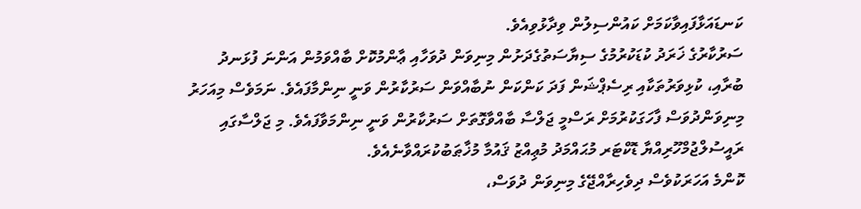ކަނޑައަޅާފައިވާކަމަށް ކައުންސިލުން ވިދާޅުވިއެވެ.
ސަރުކާރުގެ ޚަރަދު ކުޑަކުރުމުގެ ސިޔާސަތުގެދަށުން މިނިވަން ދުވަހާއި ޢާންމުކޮށް ބާއްވަމުން އަންނަ ފުޅަނދު ބުރާއި، ކުޅިވަރުތަކާއި ރިސެޕްޝަން ފަދަ ކަންކަން ނުބާއްވަން ސަރުކާރުން ވަނީ ނިންމާފައެވެ. ނަމަވެސް މިއަހަރު މިނިވަންދުވަސް ފާހަގަކުރުމަށް ރަސްމީ ޖަލްސާ ބާއްވާގޮތަށް ސަރުކާރުން ވަނީ ނިންމަވާފައެވެ. މި ޖަލްސާގައި ރައީސުލްޖުމްހޫރިއްޔާ ޑޮކްޓަރ މުޙައްމަދު މުޢިއްޒު ޤައުމާ މުޚާޠަބުކުރައްވާނެއެވެ.
ކޮންމެ އަހަރަކުވެސް ދިވެހިރާއްޖޭގެ މިނިވަން ދުވަސް،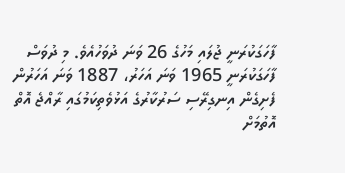ފާހަގަކުރަނީ ޖުލައި މަހުގެ 26 ވަނަ ދުވަހުއެވެ. މި ދުވަސް ފާހަގަކުރަނީ 1965 ވަނަ އަހަރު، 1887 ވަނަ އަހަރުން ފެށިގެން އިނގިރޭސި ސަރުކާރުގެ އަޅުވެތިކަމުގައި ރާއްޖެ އޮތް އޮތުމަށް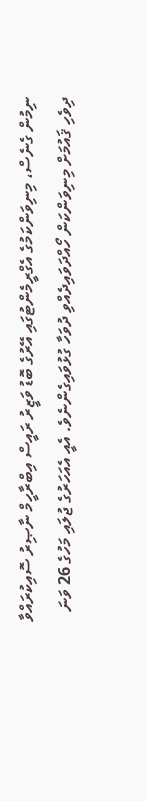ނިމުން ގެނެސް، މިނިވަންކަމުގެ އެގްރީމެންޓުގައި އޭރުގެ ބޮޑު ވަޒީރު ރައީސް އިބްރާހީމް ނާޞިރު ސޮއިކުރައްވާ ދިވެހި ޤައުމަށް މިނިވަންކަން ހޯއްދަވައިދެއްވި ދުވަހާ ގުޅުވައިގެންނެވެ. އެއީ އެއަހަރުގެ ޖުލައި މަހުގެ 26 ވަނަ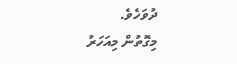ދުވަހެވެ.
މިގޮތުން މިއަހަރު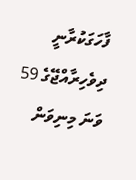ފާހަގަކުރާނީ ދިވެހިރާއްޖޭގެ 59 ވަނަ މިނިވަން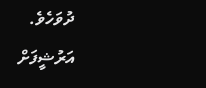ދުވަހެވެ.
އަރުޝީފަށް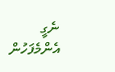ނެގީ
އެންމެފަހުން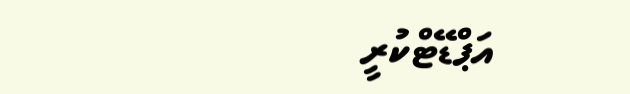އަޕްޑޭޓްކުރީ